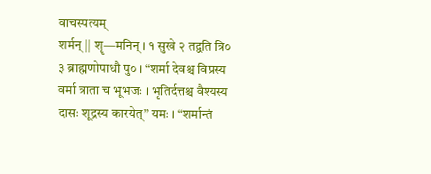वाचस्पत्यम्
शर्मन् || शॄ—मनिन् । १ सुखे २ तद्वति त्रि० ३ ब्राह्मणोपाधौ पु० । “शर्मा देवश्च विप्रस्य वर्मा त्राता च भूभजः । भृतिर्दत्तश्च वैश्यस्य दासः शूद्रस्य कारयेत्” यमः । “शर्मान्तं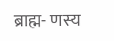ब्राह्म- णस्य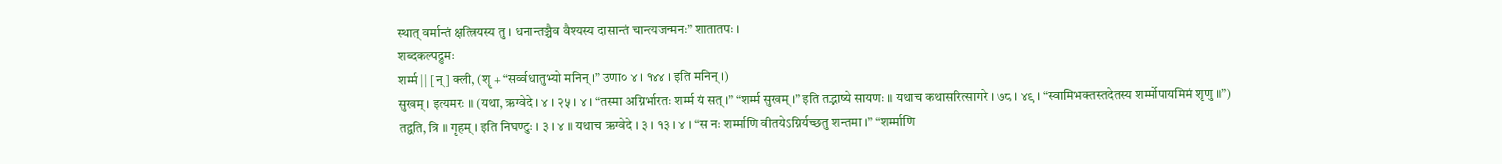स्थात् वर्मान्तं क्षत्त्रियस्य तु । धनान्तञ्चैव वैश्यस्य दासान्तं चान्त्यजन्मनः” शातातपः ।
शब्दकल्पद्रुमः
शर्म्म || [न्] क्ली, (शॄ + “सर्व्वधातुभ्यो मनिन् ।” उणा० ४ । १४४ । इति मनिन् ।)
सुखम् । इत्यमरः ॥ (यथा, ऋग्वेदे । ४ । २५ । ४ । “तस्मा अग्निर्भारतः शर्म्म यं सत् ।” “शर्म्म सुखम् ।” इति तद्भाष्ये सायणः ॥ यथाच कथासरित्सागरे । ७८ । ४९ । “स्वामिभक्तस्तदेतस्य शर्म्मोपायमिमं शृणु ॥”)
तद्वति, त्रि ॥ गृहम् । इति निघण्टुः । ३ । ४ ॥ यथाच ऋग्वेदे । ३ । १३ । ४ । “स नः शर्म्माणि वीतयेऽग्निर्यच्छतु शन्तमा ।” “शर्म्माणि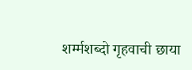शर्म्मशब्दो गृहवाची छाया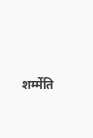शर्म्मेति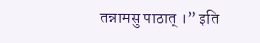तन्नामसु पाठात् ।” इति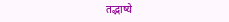तद्भाष्ये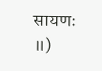सायणः ॥)